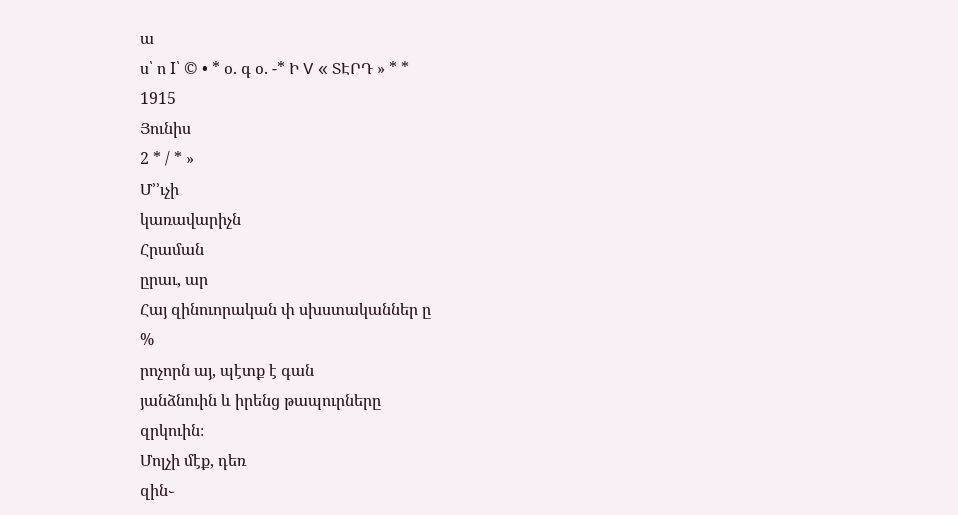ա
ս՝ ո I՝ © • * օ. գ օ. -* Ի V « ՏԷՐԴ » * *
1915
Յունիս
2 * / * »
Մ՚՚ւչի
կառավարիչն
Հրաման
ըրաւ, ար
Հայ զինուորական փ սխստականներ ը
%
րոչորն այ, պէտք է գան
յանձնուին և իրենց թապուրները
զրկուին։
Մոլչի մէք, դեռ
զին֊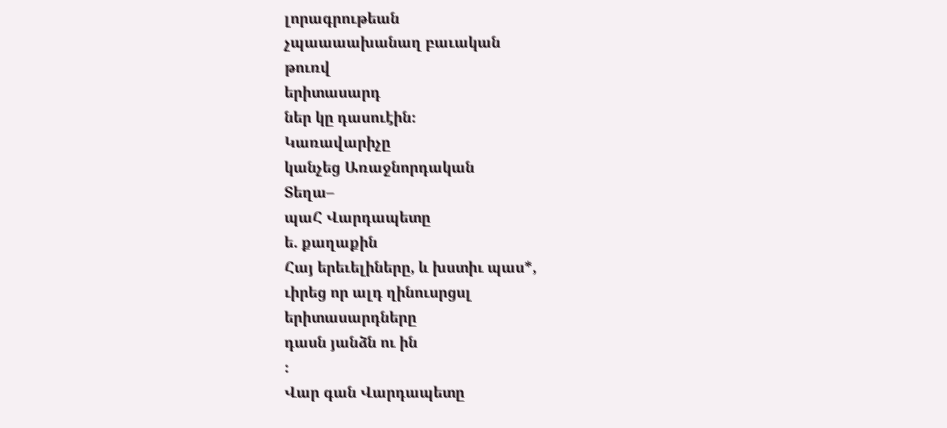լորագրութեան
չպաաաախանաղ բաւական
թուռվ
երիտասարդ
ներ կը դասուէին։
Կառավարիչը
կանչեց Առաջնորդական
Տեղա–
պաՀ Վարդապետը
ե. քաղաքին
Հայ երեւելիները, և խստիւ պաս*,
ւիրեց որ ալդ ղինուսրցսլ
երիտասարդները
դասն յանձն ու ին
։
Վար գան Վարդապետը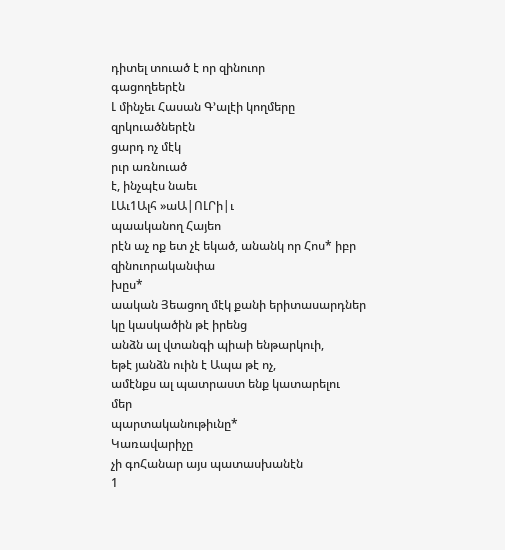դիտել տուած է որ զինուոր
գացողեերէն
Լ մինչեւ Հասան Գ՚ալէի կողմերը
զրկուածներէն
ցարդ ոչ մէկ
րւր առնուած
է, ինչպէս նաեւ
ԼԱւ1Ալհ »աԱ|ՈԼՐի|ւ
պաականող Հայեո
րէն աչ ոք ետ չէ եկած, անանկ որ Հոս* իբր զինուորականփա
խըս*
աական Յեացող մէկ քանի երիտասարդներ
կը կասկածին թէ իրենց
անձն ալ վտանգի պիաի ենթարկուի,
եթէ յանձն ուին է Ապա թէ ոչ,
ամէնքս ալ պատրաստ ենք կատարելու
մեր
պարտականութիւնը*
Կառավարիչը
չի գոՀանար այս պատասխանէն
1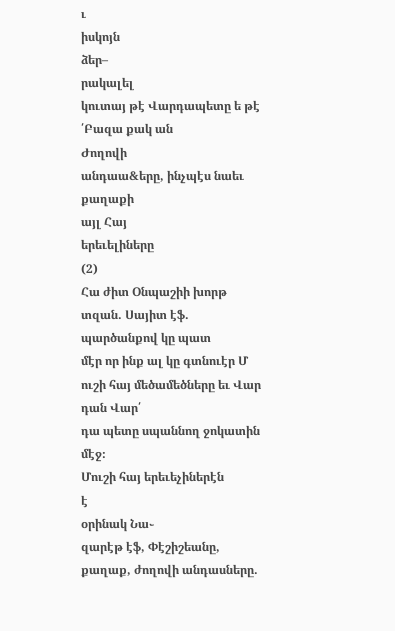ւ
իսկոյն
ձեր–
րակալել
կուտայ թէ Վարդապետը ե թէ ՛Բազա քակ ան
Ժողովի
անդաա&երը, ինչպէս նաեւ քաղաքի
այլ Հայ
երեւելիները
(2)
Հա ժիտ Օնպաշիի խորթ տզան. Սայիտ էֆ. պարծանքով կը պատ
մէր որ ինք ալ կը գտնուէր Մ ուշի հայ մեծամեծները եւ Վար դան Վար՛
դա պետը սպաննող ջոկատին
մէջ։
Մուշի հայ երեւեչիներէն
է
օրինակ Նա֊
զարէթ էֆ, Փէշիշեանը, քաղաք, ժողովի անդասները.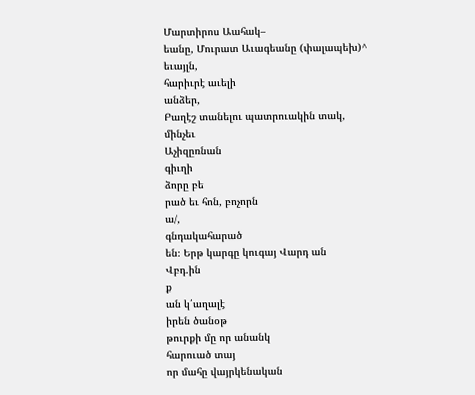Մարտիրոս Աահակ–
եանը, Մուրատ Աւագեանը (փալապեխ)^
եւայլն,
հարիւրէ աւելի
անձեր,
Բաղէշ տանելու պատրուակին տակ,
մինչեւ
Աչիզըռնան
գիւղի
ձորը բե
րած եւ հոն, բոչորն
ա/,
գնդակահարած
են։ Երթ կարգը կուգայ Վարդ ան
Վբդ.ին
ք
ան կ՛աղալէ
իրեն ծանօթ
թուրքի մը որ անանկ
հարուած տայ
որ մահը վայրկենական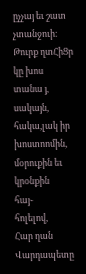ըչչայ եւ շատ չտանջուի։
Թուրք ղտՀիՑր կը խոս
տանա յ, սակայն, հակա,լակ իր խոստոոմին,
մօրուքին եւ կրօնքին
հայ֊
հոլելով,
Հար ղան Վարդապետը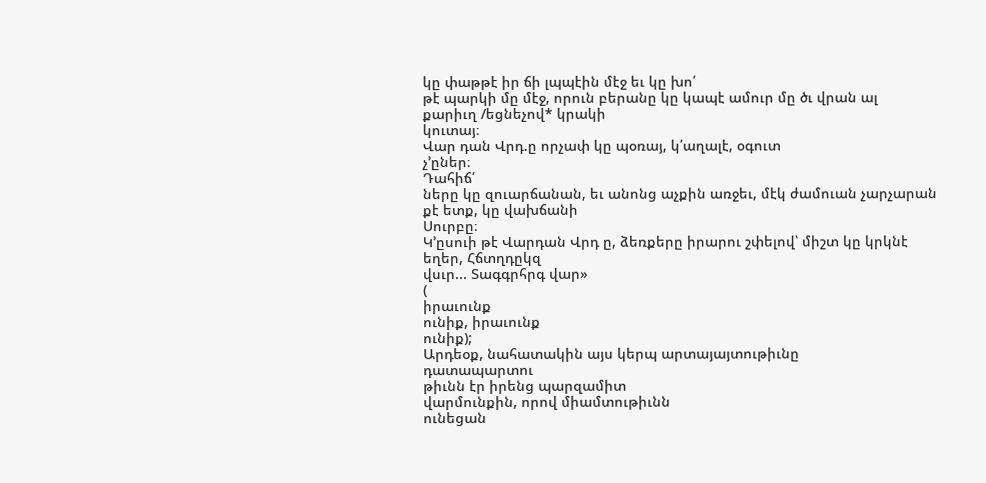կը փաթթէ իր ճի լպպէին մէջ եւ կը խո՛
թէ պարկի մը մէջ, որուն բերանը կը կապէ ամուր մը ծւ վրան ալ
քարիւղ /եցնեչով* կրակի
կուտայ։
Վար դան Վրդ.ը որչափ կը պօռայ, կ՛աղալէ, օգուտ
չ՚ըներ։
Դահիճ՛
ները կը զուարճանան, եւ անոնց աչքին առջեւ, մէկ ժամուան չարչարան
քէ ետք, կը վախճանի
Սուրբը։
Կ՚ըսուի թէ Վարդան Վրդ ը, ձեռքերը իրարու շփելով՝ միշտ կը կրկնէ
եղեր, Հճտղդըկզ
վսւր... Տագգրհրգ վար»
(
իրաւունք
ունիք, իրաւունք
ունիք);
Արդեօք, նահատակին այս կերպ արտայայտութիւնը
դատապարտու
թիւնն էր իրենց պարզամիտ
վարմունքին, որով միամտութիւնն
ունեցան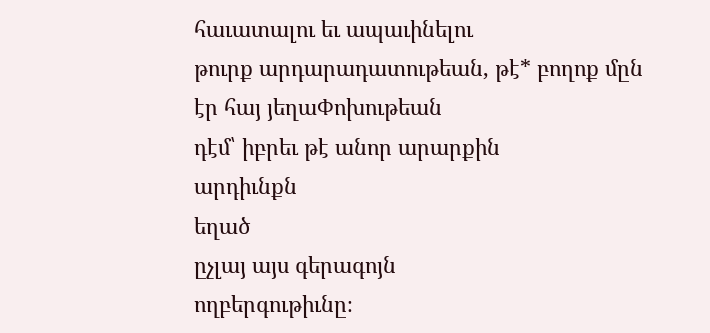հաւատալու եւ ապաւինելու
թուրք արդարադատութեան, թէ* բողոք մըն
էր հայ յեղաՓոխութեան
դէմ՝ իբրեւ թէ անոր արարքին
արդիւնքն
եղած
ըչլայ այս գերագոյն
ողբերգութիւնը։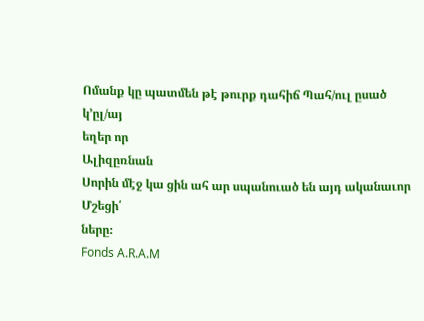Ոմանք կը պատմեն թէ թուրք դահիճ Պահ/ուլ ըսած
կ՚ըլ/այ
եղեր որ
Ալիզըռնան
Սորին մէջ կա ցին ահ ար սպանուած են այդ ականաւոր
Մշեցի՛
ները։
Fonds A.R.A.M